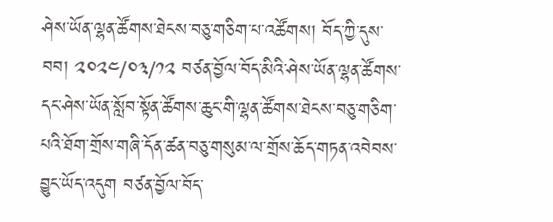ཤེས་ཡོན་ལྷན་ཚོགས་ཐེངས་བཅུ་གཅིག་པ་འཚོགས། བོད་ཀྱི་དུས་བབ། ༢༠༢༤/༠༣/༡༢ བཙན་བྱོལ་བོད་མིའི་ཤེས་ཡོན་ལྷན་ཚོགས་དང་ཤེས་ཡོན་སློབ་སྟོན་ཚོགས་ཆུང་གི་ལྷན་ཚོགས་ཐེངས་བཅུ་གཅིག་པའི་ཐོག་གྲོས་གཞི་དོན་ཚན་བཅུ་གསུམ་ལ་གྲོས་ཆོད་གཏན་འབེབས་བྱུང་ཡོད་འདུག བཙན་བྱོལ་བོད་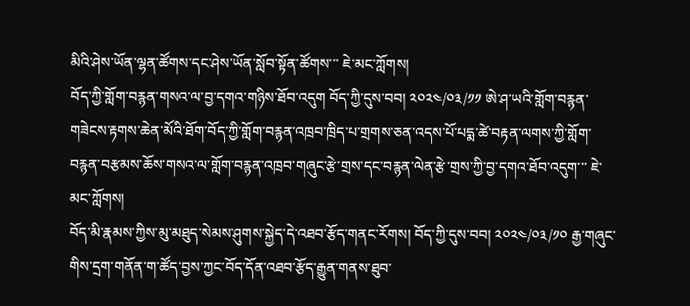མིའི་ཤེས་ཡོན་ལྷན་ཚོགས་དང་ཤེས་ཡོན་སློབ་སྟོན་ཚོགས་་་ ཇེ་མང་ཀློགས།
བོད་ཀྱི་གློག་བརྙན་གསའ་ལ་བྱ་དགའ་གཉིས་ཐོབ་འདུག བོད་ཀྱི་དུས་བབ། ༢༠༢༤/༠༣/༡༡ ཨེ་ཤ་ཡའི་གློག་བརྙན་གཟེངས་རྟགས་ཆེན་མོའི་ཐོག་བོད་ཀྱི་གློག་བརྙན་འཁྲབ་ཁྲིད་པ་གྲགས་ཅན་འདས་པོ་པདྨ་ཚེ་བརྟན་ལགས་ཀྱི་གློག་བརྙན་བརྩམས་ཆོས་གསའ་ལ་གློག་བརྙན་འཁྲབ་གཞུང་རྩེ་གྲས་དང་བརྙན་ལེན་རྩེ་གྲས་ཀྱི་བྱ་དགའ་ཐོབ་འདུག་་་ ཇེ་མང་ཀློགས།
བོད་མི་རྣམས་ཀྱིས་མུ་མཐུད་སེམས་ཤུགས་སྐྱེད་དེ་འཐབ་རྩོད་གནང་རོགས། བོད་ཀྱི་དུས་བབ། ༢༠༢༤/༠༣/༡༠ རྒྱ་གཞུང་གིས་དྲག་གནོན་ག་ཚོད་བྱས་ཀྱང་བོད་དོན་འཐབ་རྩོད་རྒྱུན་གནས་ཐུབ་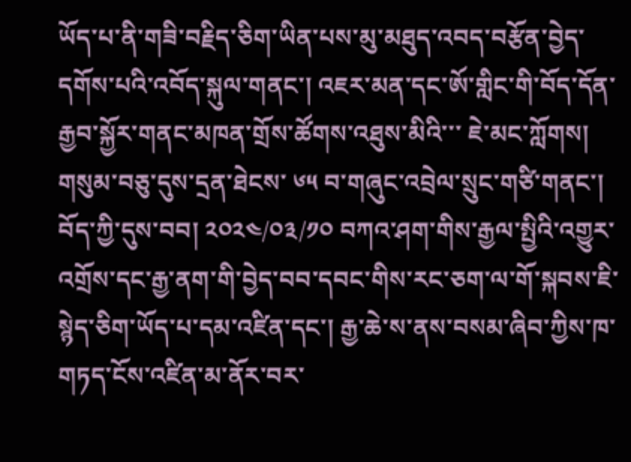ཡོད་པ་ནི་གཟི་བརྗིད་ཅིག་ཡིན་པས་མུ་མཐུད་འབད་བརྩོན་བྱེད་དགོས་པའི་འབོད་སྐུལ་གནང་། འཇར་མན་དང་ཨོ་གླིང་གི་བོད་དོན་རྒྱབ་སྐྱོར་གནང་མཁན་གྲོས་ཚོགས་འཐུས་མིའི་་་ ཇེ་མང་ཀློགས།
གསུམ་བཅུ་དུས་དྲན་ཐེངས་ ༦༥ བ་གཞུང་འབྲེལ་སྲུང་གཙི་གནང་། བོད་ཀྱི་དུས་བབ། ༢༠༢༤/༠༣/༡༠ བཀའ་ཤག་གིས་རྒྱལ་སྤྱིའི་འགྱུར་འགྲོས་དང་རྒྱ་ནག་གི་བྱེད་བབ་དབང་གིས་རང་ཅག་ལ་གོ་སྐབས་ཇི་སྙེད་ཅིག་ཡོད་པ་དམ་འཛིན་དང་། རྒྱ་ཆེ་ས་ནས་བསམ་ཞིབ་ཀྱིས་ཁ་གཏད་ངོས་འཛིན་མ་ནོར་བར་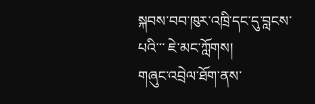སྐབས་བབ་ཁུར་འཁྲི་དང་དུ་བླངས་པའི་་་ ཇེ་མང་ཀློགས།
གཞུང་འབྲེལ་ཐོག་ནས་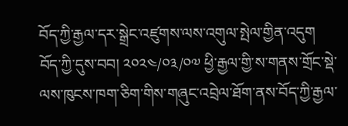བོད་ཀྱི་རྒྱལ་དར་སྒྲེང་འཛུགས་ལས་འགུལ་སྤེལ་གྱིན་འདུག བོད་ཀྱི་དུས་བབ། ༢༠༢༤/༠༣/༠༧ ཕྱི་རྒྱལ་གྱི་ས་གནས་གྲོང་སྡེ་ལས་ཁུངས་ཁག་ཅིག་གིས་གཞུང་འབྲེལ་ཐོག་ནས་བོད་ཀྱི་རྒྱལ་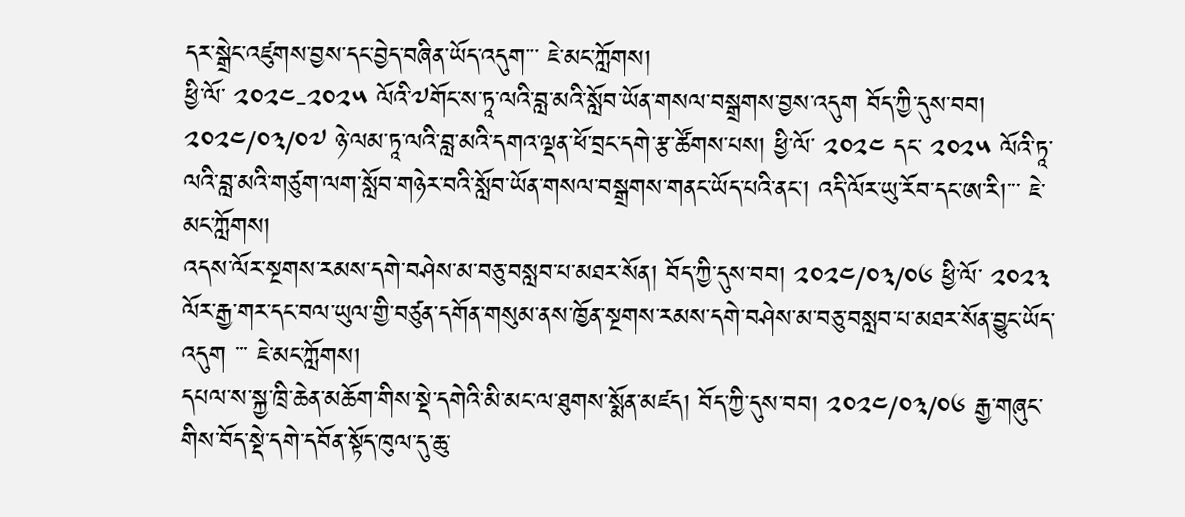དར་སྒྲེང་འཛུགས་བྱས་དང་བྱེད་བཞིན་ཡོད་འདུག་་་ ཇེ་མང་ཀློགས།
ཕྱི་ལོ་ ༢༠༢༤-༢༠༢༥ ལོའི་༧གོང་ས་ཏཱ་ལའི་བླ་མའི་སློབ་ཡོན་གསལ་བསྒྲགས་བྱས་འདུག བོད་ཀྱི་དུས་བབ། ༢༠༢༤/༠༣/༠༧ ཉེ་ལམ་ཏཱ་ལའི་བླ་མའི་དགའ་ལྡན་ཕོ་བྲང་དགེ་རྩ་ཚོགས་པས། ཕྱི་ལོ་ ༢༠༢༤ དང་ ༢༠༢༥ ལོའི་ཏཱ་ལའི་བླ་མའི་གཙུག་ལག་སློབ་གཉེར་བའི་སློབ་ཡོན་གསལ་བསྒྲགས་གནང་ཡོད་པའི་ནང་། འདི་ལོར་ཡུ་རོབ་དང་ཨ་རི།་་་ ཇེ་མང་ཀློགས།
འདས་ལོར་སྔགས་རམས་དགེ་བཤེས་མ་བཅུ་བསླབ་པ་མཐར་སོན། བོད་ཀྱི་དུས་བབ། ༢༠༢༤/༠༣/༠༦ ཕྱི་ལོ་ ༢༠༢༣ ལོར་རྒྱ་གར་དང་བལ་ཡུལ་གྱི་བཙུན་དགོན་གསུམ་ནས་ཁྱོན་སྔགས་རམས་དགེ་བཤེས་མ་བཅུ་བསླབ་པ་མཐར་སོན་བྱུང་ཡོད་འདུག ་་་ ཇེ་མང་ཀློགས།
དཔལ་ས་སྐྱ་ཁྲི་ཆེན་མཆོག་གིས་སྡེ་དགེའི་མི་མང་ལ་ཐུགས་སྨོན་མཛད། བོད་ཀྱི་དུས་བབ། ༢༠༢༤/༠༣/༠༦ རྒྱ་གཞུང་གིས་བོད་སྡེ་དགེ་དབོན་སྟོད་ཁུལ་དུ་ཆུ་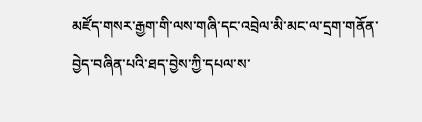མཛོད་གསར་རྒྱག་གི་ལས་གཞི་དང་འབྲེལ་མི་མང་ལ་དྲག་གནོན་བྱེད་བཞིན་པའི་ཐད་བྱེས་ཀྱི་དཔལ་ས་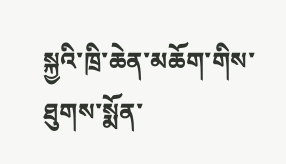སྐྱའི་ཁྲི་ཆེན་མཆོག་གིས་ཐུགས་སྨོན་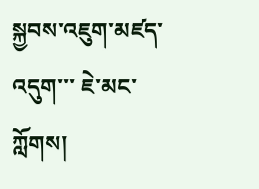སྐྱབས་འཇུག་མཛད་འདུག་་་ ཇེ་མང་ཀློགས།